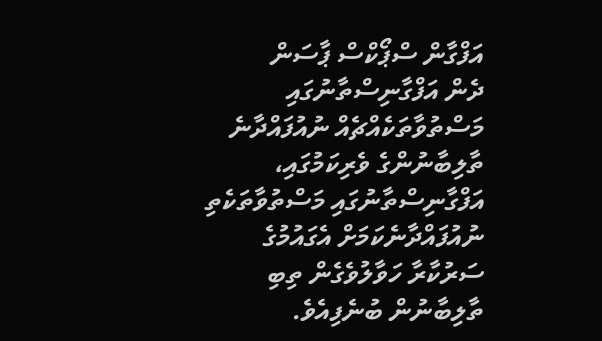އަފްގާން ސްޕޯކްސް ޕާސަން
ދެން އަފްގާނިސްތާނުގައި މަސްތުވާތަކެއްޗެއް ނުއުފައްދާނެ
ތާލިބާނުންގެ ވެރިކަމުގައި، އަފްގާނިސްތާނުގައި މަސްތުވާތަކެތި ނުއުފައްދާނެކަމަށް އެގައުމުގެ ސަރުކާރާ ހަވާލުވެގެން ތިބި ތާލިބާނުން ބުނެފިއެވެ.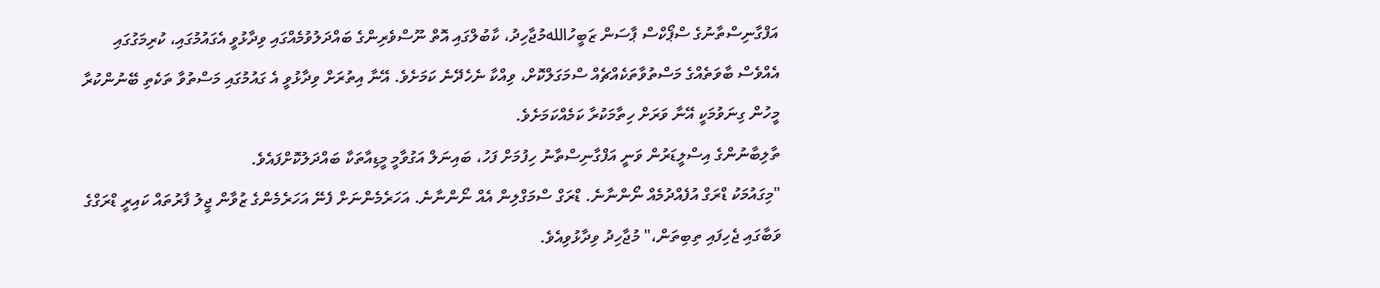އަފްގާނިސްތާނުގެ ސްޕޯކްސް ޕާސަން ޒަބީހުاللهމުޖާހިދު، ކާބުލްގައި އޮތް ނޫސްވެރިންގެ ބައްދަލުވުމެއްގައި ވިދާޅުވީ އެގައުމުގައި، ކުރިމަގުގައި އެއްވެސް ބާވަތެއްގެ މަސްތުވާތަކެއްޗެއް ސްމަގަލްކޮށް، ވިއްކާ ނެހެދޭނެ ކަމަށެވެ. އޭނާ އިތުރަށް ވިދާޅުވީ އެ ގައުމުގައި މަސްތުވާ ތަކެތި ބޭނުންކުރާ މީހުން ގިނަވުމަކީ އޭނާ ވަރަށް ހިތާމަކުރާ ކަމެއްކަމަށެވެ.
ތާލިބާނުންގެ އިސްލީޑަރުން ވަނީ އަފްގާނިސްތާނު ހިފުމަށް ފަހު، ބައިނަލް އަގުވާމީ މީޑިއާތަކާ ބައްދަލުކޮށްފައެވެ.
"މިގައުމަކު ޑްރަގް އުފެއްދުމެއް ނޯންނާނެ. ޑްރަގް ސްމަގްލިން އެއް ނޯންނާނެ. އަހަރެމެންނަށް ފެނޭ އަހަރެމެންގެ ޒުވާން ޖީލު ފާރުތައް ކައިރީ ޑްރަގްގެ ވަބާގައި ޖެހިފައި ތިބިތަން،" މުޖާހިދު ވިދާޅުވިއެވެ.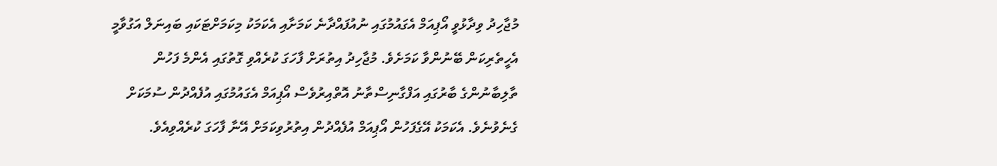މުޖާހިދު ވިދާޅުވީ އޯޕިއަމް އެގައުމުގައި ނުއުފައްދާނެ ކަމަށާއި އެކަމަކު މިކަމަށްޓަކައި ބައިނަލް އަގުވާމީ އެހީތެރިކަން ބޭނުންވާ ކަމަށެވެ. މުޖާހިދު އިތުރަށް ފާހަގަ ކުރެއްވި ގޮތުގައި އެންމެ ފަހުން ތާލިބާނުންގެ ބާރުގައި އަފްގާނިސްތާނު އޮތްއިރުވެސް އޯޕިއަމް އެގައުމުގައި އުފެއްދުން ސުމަކަށް ގެނެވުނެވެ. އެކަމަކު އޭގެފަހުން އޯޕިއަމް އުފެއްދުން އިތުރުވިކަމަށް އޭނާ ފާހަގަ ކުރެއްވިއެވެ.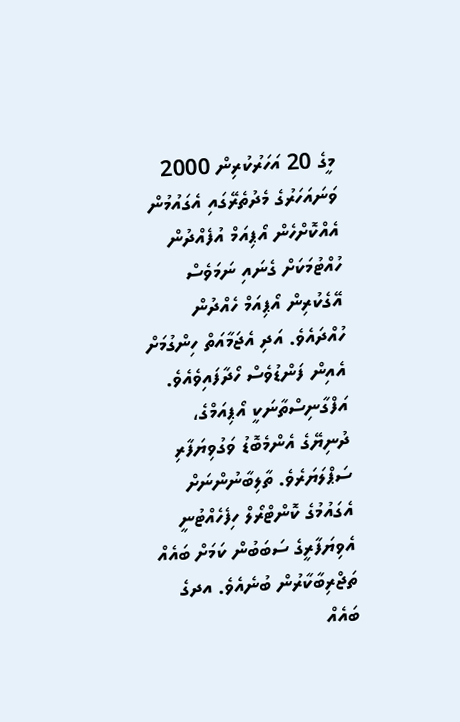މީގެ 20 އަހަރުކުރިން 2000 ވަނައަހަރުގެ މެދުތެރޭގައި އެގައުމުން އެއްކޮށްހެން އޯޕިއަމް އުފެއްދުން ހުއްޓުމަކަށް ގެނައި ނަމަވެސް އޭގެކުރިން އޯޕިއަމް ހެއްދުން ހުއްދައެވެ. އަދި އެޖަމާއަތް ހިންގުމަށް އެއިން ފަންޑުވެސް ހޯދާފައިވެއެވެ.
އަފްގާނިސްތާނަކީ އޯޕިއަމްގެ، ދުނިޔޭގެ އެންމެބޮޑު ވަގުވިޔަފާރި ސަޕްލަޔަރެވެ. ތާލިބާނުންނަށް އެގައުމުގެ ކޮންޓްރޯލް ހިފެހެއްޓުނީ އެވިޔަފާރީގެ ސަބަބުން ކަމަށް ބައެއް ތަޖްރިބާކާރުން ބުނެއެވެ. އދގެ ބައެއް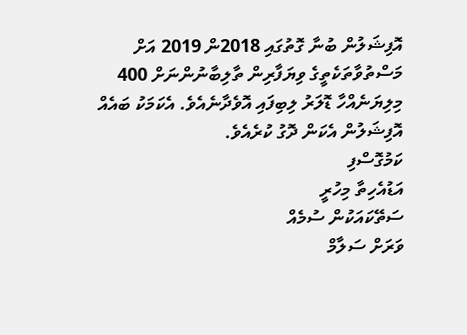އޮފިޝަލުން ބުނާ ގޮތުގައި 2018ން 2019 އަށް މަސްތުވާތަކެތީގެ ވިޔަފާރިން ތާލިބާނުންނަށް 400 މިލިޔަނެއްހާ ޑޮލަރު ލިބިފައި އޮވެދާނެއެވެ. އެކަމަކު ބައެއް އޮފިޝަލުން އެކަން ދޮގު ކުރެއެވެ.
ކަމުގޮސްފި
އަޑުއެހިތާ މިހުރީ
ސަތޭކައަކުން ސުމެއް
ވަރަށް ސަލާމް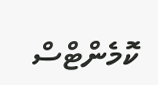ކޮމެންޓްސް